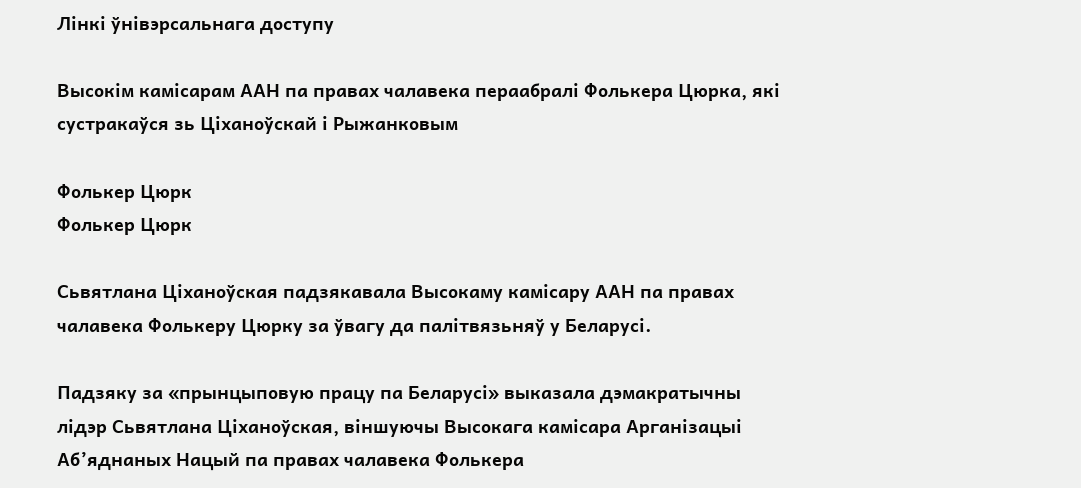Лінкі ўнівэрсальнага доступу

Высокім камісарам ААН па правах чалавека пераабралі Фолькера Цюрка, які сустракаўся зь Ціханоўскай і Рыжанковым

Фолькер Цюрк
Фолькер Цюрк

Сьвятлана Ціханоўская падзякавала Высокаму камісару ААН па правах чалавека Фолькеру Цюрку за ўвагу да палітвязьняў у Беларусі.

Падзяку за «прынцыповую працу па Беларусі» выказала дэмакратычны лідэр Сьвятлана Ціханоўская, віншуючы Высокага камісара Арганізацыі Аб’яднаных Нацый па правах чалавека Фолькера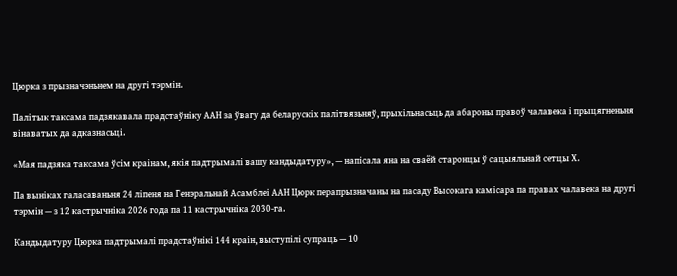Цюрка з прызначэньнем на другі тэрмін.

Палітык таксама падзякавала прадстаўніку ААН за ўвагу да беларускіх палітвязьняў, прыхільнасьць да абароны правоў чалавека і прыцягненьня вінаватых да адказнасьці.

«Мая падзяка таксама ўсім краінам, якія падтрымалі вашу кандыдатуру», — напісала яна на сваёй старонцы ў сацыяльнай сетцы Х.

Па выніках галасаваньня 24 ліпеня на Генэральнай Асамблеі ААН Цюрк перапрызначаны на пасаду Высокага камісара па правах чалавека на другі тэрмін — з 12 кастрычніка 2026 года па 11 кастрычніка 2030-га.

Кандыдатуру Цюрка падтрымалі прадстаўнікі 144 краін, выступілі супраць — 10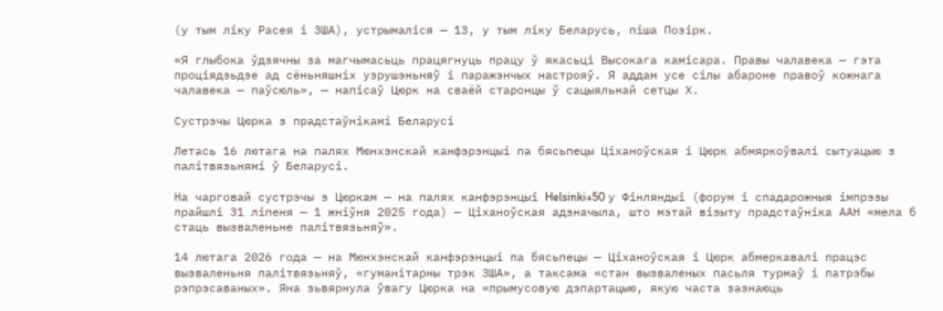(у тым ліку Расея і ЗША), устрымаліся — 13, у тым ліку Беларусь, піша Позірк.

«Я глыбока ўдзячны за магчымасьць працягнуць працу ў якасьці Высокага камісара. Правы чалавека — гэта проціядзьдзе ад сёньняшніх узрушэньняў і паражэнчых настрояў. Я аддам усе сілы абароне правоў кожнага чалавека — паўсюль», — напісаў Цюрк на сваёй старонцы ў сацыяльнай сетцы Х.

Сустрэчы Цюрка з прадстаўнікамі Беларусі

Летась 16 лютага на палях Мюнхэнскай канфэрэнцыі па бясьпецы Ціханоўская і Цюрк абмяркоўвалі сытуацыю з палітвязьнямі ў Беларусі.

На чарговай сустрэчы з Цюркам — на палях канфэрэнцыі Helsinki+50 у Фінляндыі (форум і спадарожныя імпрэзы прайшлі 31 ліпеня — 1 жніўня 2025 года) — Ціханоўская адзначыла, што мэтай візыту прадстаўніка ААН «мела б стаць вызваленьне палітвязьняў».

14 лютага 2026 года — на Мюнхэнскай канфэрэнцыі па бясьпецы — Ціханоўская і Цюрк абмеркавалі працэс вызваленьня палітвязьняў, «гуманітарны трэк ЗША», а таксама «стан вызваленых пасьля турмаў і патрэбы рэпрэсаваных». Яна зьвярнула ўвагу Цюрка на «прымусовую дэпартацыю, якую часта зазнаюць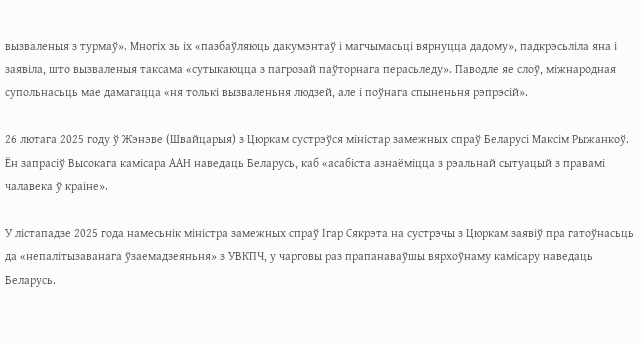вызваленыя з турмаў». Многіх зь іх «пазбаўляюць дакумэнтаў і магчымасьці вярнуцца дадому», падкрэсьліла яна і заявіла, што вызваленыя таксама «сутыкаюцца з пагрозай паўторнага перасьледу». Паводле яе слоў, міжнародная супольнасьць мае дамагацца «ня толькі вызваленьня людзей, але і поўнага спыненьня рэпрэсій».

26 лютага 2025 году ў Жэнэве (Швайцарыя) з Цюркам сустрэўся міністар замежных спраў Беларусі Максім Рыжанкоў. Ён запрасіў Высокага камісара ААН наведаць Беларусь, каб «асабіста азнаёміцца з рэальнай сытуацый з правамі чалавека ў краіне».

У лістападзе 2025 года намесьнік міністра замежных спраў Ігар Сякрэта на сустрэчы з Цюркам заявіў пра гатоўнасьць да «непалітызаванага ўзаемадзеяньня» з УВКПЧ, у чарговы раз прапанаваўшы вярхоўнаму камісару наведаць Беларусь.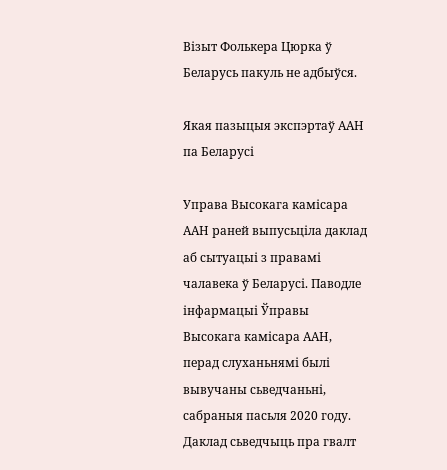Візыт Фолькера Цюрка ў Беларусь пакуль не адбыўся.

Якая пазыцыя экспэртаў ААН па Беларусі

Управа Высокага камісара ААН раней выпусьціла даклад аб сытуацыі з правамі чалавека ў Беларусі. Паводле інфармацыі Ўправы Высокага камісара ААН, перад слуханьнямі былі вывучаны сьведчаньні, сабраныя пасьля 2020 году. Даклад сьведчыць пра гвалт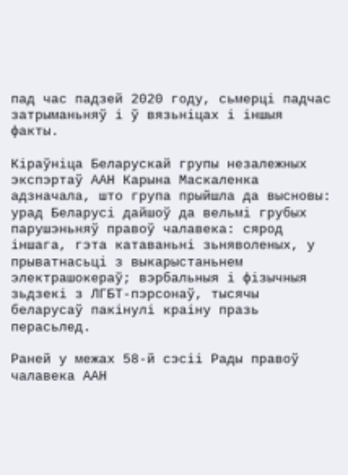пад час падзей 2020 году, сьмерці падчас затрыманьняў і ў вязьніцах і іншыя факты.

Кіраўніца Беларускай групы незалежных экспэртаў ААН Карына Маскаленка адзначала, што група прыйшла да высновы: урад Беларусі дайшоў да вельмі грубых парушэньняў правоў чалавека: сярод іншага, гэта катаваньні зьняволеных, у прыватнасьці з выкарыстаньнем электрашокераў; вэрбальныя і фізычныя зьдзекі з ЛГБТ-пэрсонаў, тысячы беларусаў пакінулі краіну празь перасьлед.

Раней у межах 58-й сэсіі Рады правоў чалавека ААН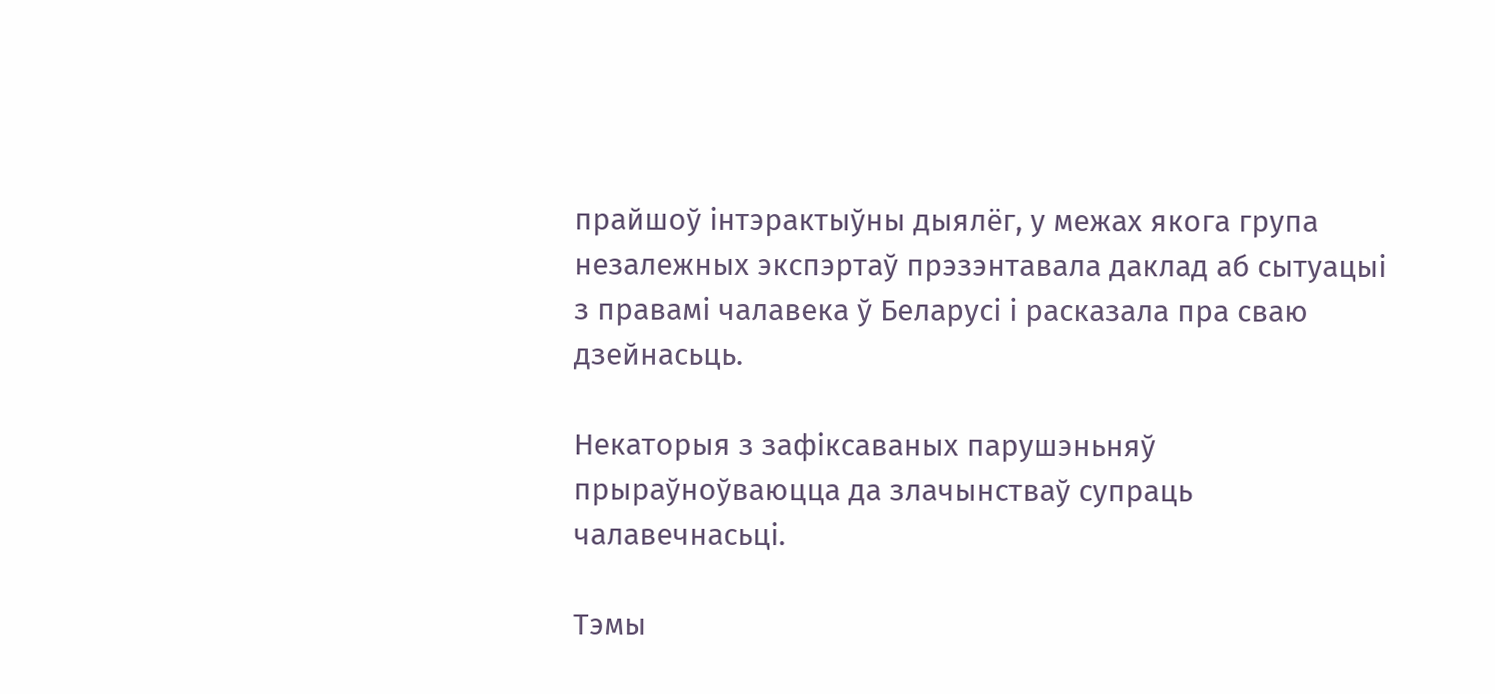прайшоў інтэрактыўны дыялёг, у межах якога група незалежных экспэртаў прэзэнтавала даклад аб сытуацыі з правамі чалавека ў Беларусі і расказала пра сваю дзейнасьць.

Некаторыя з зафіксаваных парушэньняў прыраўноўваюцца да злачынстваў супраць чалавечнасьці.

Тэмы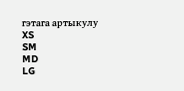гэтага артыкулу
XS
SM
MD
LG